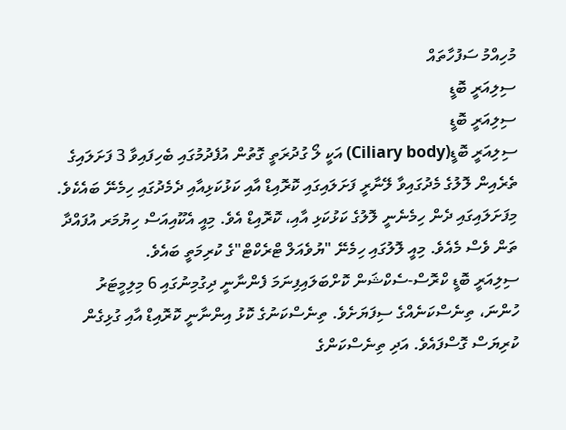މުހިއްމު ސަފުހާތައް
ސިލިއަރީ ބޮޑީ
ސިލިއަރީ ބޮޑީ
ސިލިއަރީ ބޮޑީ(Ciliary body) އަކީ ލޯ ގުދުރަތީ ގޮތުން އުފެދުމުގައި ބެހިފައިވާ 3 ފަށަލައިގެ ތެރެއިން ލޮލުގެ މެދުގައިވާ ލޭނާރީ ފަށަލައިގައި ކޮރޮއިޑް އާއި ކަޅުކަޅިއާއި ދެމެދުގައި ހިމެނޭ ބައެކެވެ. މިފަށަލައިގައި ދެން ހިމެނެނީ ލޮލުގެ ކަޅުކަޅި އާއި، ކޮރޮއިޑް އެވެ. މިއީ އެކޫއިއަސް ހިޔުމަރ އުފައްދާ ތަން ވެސް މެއެވެ. މިއީ ލޮލުގައި ހިމެނޭ "ޔުވެއަލް ޓްރެކްޓް"ގެ ކުރިމަތީ ބައެވެ.
ސިލިއަރީ ބޮޑީ ކްރޮސް-ސެކްޝަން ކޮށްބަލައިފިނަމަ ފެންނާނީ ދިގުމިނުގައި 6 މިލިމީޓަރު ހުންނަ، ތިނެސްކަނެއްގެ ސިފަޔަށެވެ. ތިނެސްކަނުގެ ކޮޅު އިންނާނީ ކޮރޮއިޑް އާއި ގުޅިގެން ކުރިޔަސް ގޮސްފައެވެ. އަދި ތިނެސްކަންގެ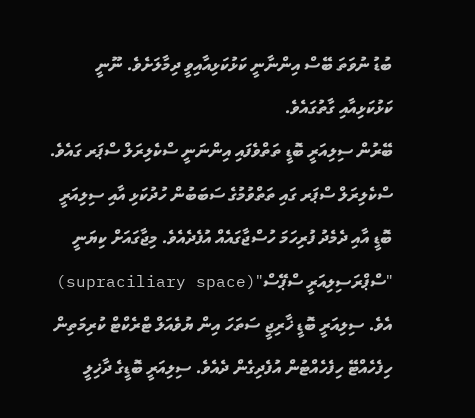ބުޑު ނުވަތަ ބޭސް އިންނާނީ ކަޅުކަޅިއާއިވީ ދިމާލަށެވެ. ނޫނީ ކަޅުކަޅިއާއި ގާތުގައެވެ.
ބޭރުން ސިލިއަރީ ބޮޑީ ތަތްވެފައި އިންނަނީ ސްކެލިރަލް ސްޕަރ ގައެވެ. ސްކެލިރަލް ސްޕަރ ގައި ތަތްވުމުގެ ސަބަބުން ހުދުކަޅި އާއި ސިލިއަރީ ބޮޑީ އާއި ދެމެދު ފުރިހަމަ ހުސްޖާގައެއް އުފެދެއެވެ. މިޖާގައަށް ކިޔަނީ "ސްޕްރަސިލިއަރީ ސްޕޭސް"(supraciliary space) އެވެ. ސިލިއަރީ ބޮޑީ ޚާރިޖީ ސަތަހަ އިން ޔުވެއަލް ޓްރެކްޓް ކުރިމަތިން ހިފެހެއްޓޭ ހިފެހެއްޓުން އުފެދިގެން ދެއެވެ. ސިލިއަރީ ބޮޑީގެ ދާޚިލީ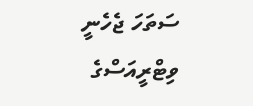ސަތަހަ ޖެހެނީ ވިޓްރީއަސްގެ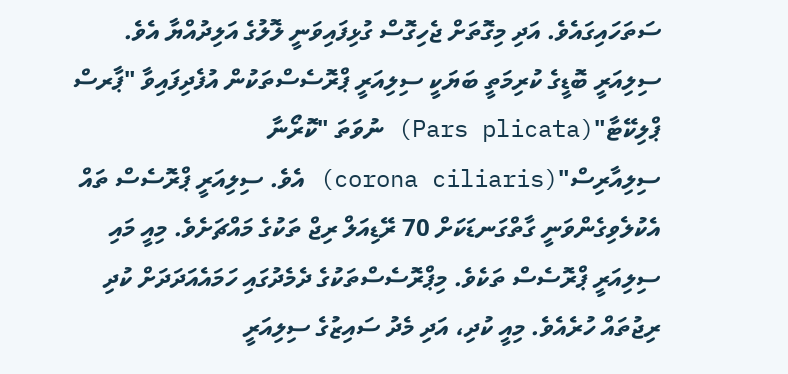ސަތަހައިގައެވެ. އަދި މިގޮތަށް ޖެހިގޮސް ގުޅިފައިވަނީ ލޮލުގެ އަލިދުއްޔާ އެވެ.
ސިލިއަރީ ބޮޑީގެ ކުރިމަތީ ބަޔަކީ ސިލިއަރީ ޕްރޮސެސްތަކުން އުފެދިފައިވާ "ޕާރސް ޕްލިކޭޓާ"(Pars plicata) ނުވަތަ "ކޮރޯނާ ސިލިއާރިސް"(corona ciliaris) އެވެ. ސިލިއަރީ ޕްރޮސެސް ތައް އެކުލެވިގެންވަނީ ގާތްގަނޑަކަށް 70 ރޭޑިއަލް ރިޖް ތަކުގެ މައްޗަށެވެ. މިއީ މައި ސިލިއަރީ ޕްރޮސެސް ތަކެވެ. މިޕްރޮސެސްތަކުގެ ދެމެދުގައި ހަމައެއަދަދަށް ކުދި ރިޖުތައް ހުރެއެވެ. މިއީ ކުދި، އަދި މެދު ސައިޒުގެ ސިލިއަރީ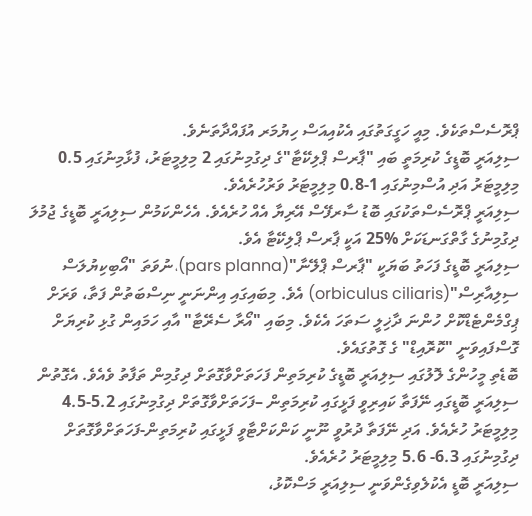ޕްރޮސެސްތަކެވެ. މިއީ ހަގީގަތުގައި އެކުއިއަސް ހިޔުމަރ އުފައްދާތަނެވެ.
ސިލިއަރީ ބޮޑީގެ ކުރިމަތީ ބައި "ޕާރސް ޕްލިކޭޓާ"ގެ ދިގުމިނުގައި 2 މިލިމީޓަރު، ފުޅާމިނުގައި 0.5 މިލިމީޓަރު އަދި އުސްމިނުގައި 1-0.8 މިލިމީޓަރު ވަރުހުރެއެވެ.
ސިލިއަރީ ޕްރޮސެސްތަކުގައި ބޮޑު ސާރފޭސް އޭރިޔާ އެއް ހުރެއެވެ. އެހެންކަމުން ސިލިއަރީ ބޮޑީގެ ޖުމުލަ ދިގުމިނުގެ ގާތްގަނޑަކަށް %25 އަކީ ޕާރސް ޕްލިކޭޓާ އެވެ.
ސިލިއަރީ ބޮޑީގެ ފަހަތު ބަޔަކީ "ޕާރސް ޕްލޭނާ"(pars planna)، ނުވަތަ "އޯބިކިޔުލަސް ސިލިއާރިސް"(orbiculus ciliaris) އެވެ. މިބައިގައި އިންނަނީ ނިސްބަތުން ފަތާ، ވަރަށް ޕިގްމެންޓެޑްކޮށް ހުންނަ ދާޚިލީ ސަތަހަ އެކެވެ. މިބައި "އޯރާ ސެރޭޓާ" އާއި ހަމައިން ގުޅި ކުރިޔަށް ގޮސްފައިވަނީ "ކޮރޮއިޑް" ގެ ގޮތުގައެވެ.
ބޮޑެތި މީހުންގެ ލޮލުގައި ސިލިއަރީ ބޮޑީގެ ކުރިމަތިން ފަހަތަށްވާގޮތަށް ދިގުމިން ތަފާތު ވެއެވެ. އެގޮތުން ސިލިއަރީ ބޮޑީގައި ނޭފަތާ ކައިރިވީ ފަޅީގައި ކުރިމަތިން –ފަހަތަށްވާގޮތަށް ދިގުމިނުގައި 5.2-4.5 މިލިމީޓަރު ހުރެއެވެ. އަދި ނޭފަތާ ދުރުވީ ނޫނީ ކަންކަށްޓާވީ ފަޅީގައި ކުރިމަތިން-ފަހަތަށްވާގޮތަށް ދިގުމިނުގައި 6.3- 5.6 މިލިމީޓަރު ހުރެއެވެ.
ސިލިއަރީ ބޮޑީ އެކުލެވިގެންވަނީ ސިލިއަރީ މަސްކޮޅު،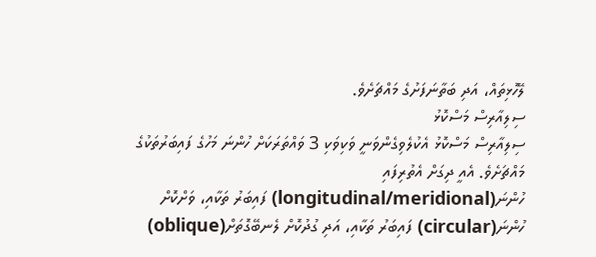ލޭހޮޅިތައް، އަދި ބަތާނަފަށުގެ މައްޗަށެވެ.
ސިލިއާރިސް މަސްކޮޅު
ސިލިއާރިސް މަސްކޮޅު އެކުލެވިގެންވަނީ ވަކިވަކި 3 ވައްތަރަކަށް ހުންނަ މަހުގެ ފައިބަރުތަކުގެ މައްޗަށެވެ. އެއީ ދިގަށް އެތުރިފައި ހުންނަ(longitudinal/meridional) ފައިބަރު ތަކާއި، ވަށްކޮށް ހުންނަ(circular) ފައިބަރު ތަކާއި، އަދި ގުދުކޮށް ލެނބޭގޮތަށް(oblique)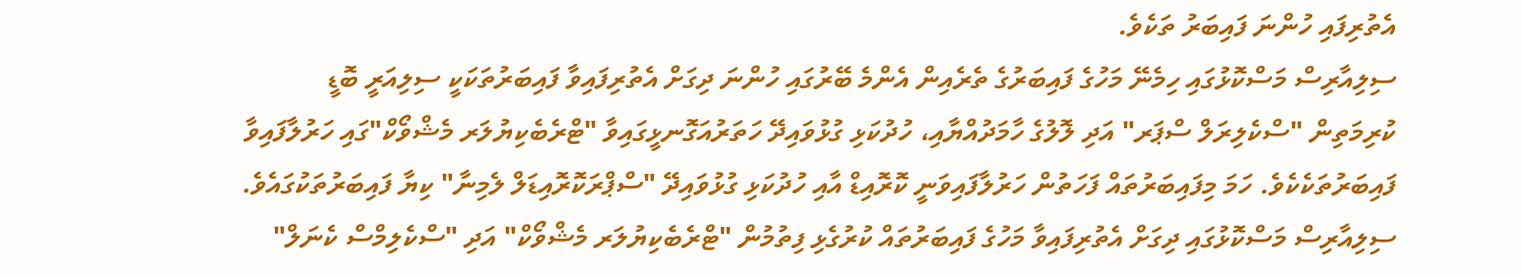އެތުރިފައި ހުންނަ ފައިބަރު ތަކެވެ.
ސިލިއާރިސް މަސްކޮޅުގައި ހިމެނޭ މަހުގެ ފައިބަރުގެ ތެރެއިން އެންމެ ބޭރުގައި ހުންނަ ދިގަށް އެތުރިފައިވާ ފައިބަރުތަކަކީ ސިލިއަރީ ބޮޑީ ކުރިމަތިން "ސްކެލިރަލް ސްޕަރ" އަދި ލޮލުގެ ހާމަދުއްޔާއި، ހުދުކަޅި ގުޅުވައިދޭ ހަތަރުއަގޮނޅީގައިވާ "ޓްރެބެކިޔުލަރ މެޝްވޯކް"ގައި ހަރުލާފައިވާ ފައިބަރުތަކެކެވެ. ހަމަ މިފައިބަރުތައް ފަހަތުން ހަރުލާފައިވަނީ ކޮރޮއިޑް އާއި ހުދުކަޅި ގުޅުވައިދޭ "ސްޕްރަކޮރޮއިޑަލް ލެމިނާ" ކިޔާ ފައިބަރުތަކުގައެވެ.
ސިލިއާރިސް މަސްކޮޅުގައި ދިގަށް އެތުރިފައިވާ މަހުގެ ފައިބަރުތައް ކުރުގެޅި ފިތުމުން "ޓްރެބެކިޔުލަރ މެޝްވޯކް" އަދި "ސްކެލިމްސް ކެނަލް"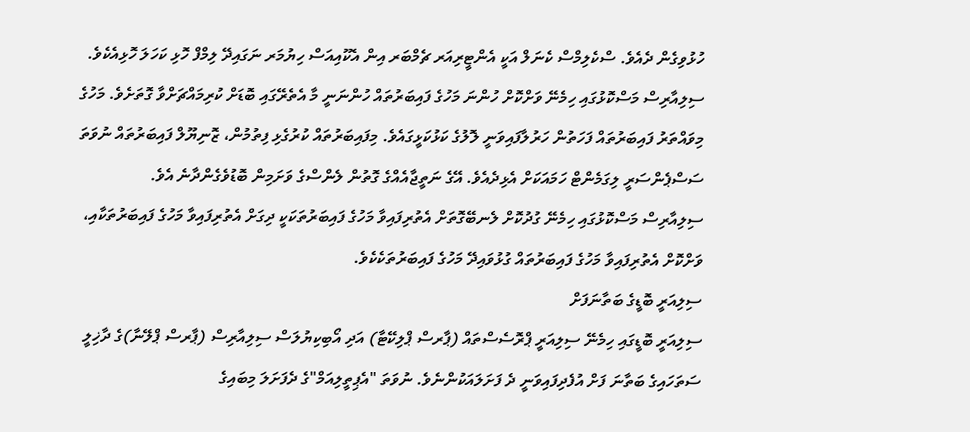ހުޅުވިގެން ދެއެވެ. ސްކެލިމްސް ކެނަލް އަކީ އެންޓީރިއަރ ޗެމްބަރ އިން އެކޫއިއަސް ހިޔުމަރ ނަގައިދޭ ލިމްފް ހޮޅި ކަހަލަ ހޮޅިއެކެވެ.
ސިލިއާރިސް މަސްކޮޅުގައި ހިމެނޭ ވަށްކޮށް ހުންނަ މަހުގެ ފައިބަރުތައް ހުންނަނީ މާ އެތެރޭގައި ބޮޑަށް ކުރިމައްޗަށްވާ ގޮތަށެވެ. މަހުގެ މިވައްތަރު ފައިބަރުތައް ފަހަތުން ހަރުލާފައިވަނީ ލޮލުގެ ކަޅުކަޅީގައެވެ. މިފައިބަރުތައް ކުރުގެޅި ފިތުމުން، ޒޮނިޔޫލް ފައިބަރުތައް ނުވަތަ ސަސްޕެންސަރީ ލިގަމެންޓް ހަމައަކަށް އެޅިދެއެވެ. އޭގެ ނަތީޖާއެއްގެ ގޮތުން ލެންސްގެ ވަށަމިން ބޮޑުވެގެންދާނެ އެވެ.
ސިލިއާރިސް މަސްކޮޅުގައި ހިމެނޭ ގުދުކޮށް ލެނބޭގޮތަށް އެތުރިފައިވާ މަހުގެ ފައިބަރުތަކަކީ ދިގަށް އެތުރިފައިވާ މަހުގެ ފައިބަރުތަކާއި، ވަށްކޮށް އެތުރިފައިވާ މަހުގެ ފައިބަރުތައް ގުޅުވައިދޭ މަހުގެ ފައިބަރުތަކެކެވެ.
ސިލިއަރީ ބޮޑީގެ ބަތާނަފަށް
ސިލިއަރީ ބޮޑީގައި ހިމެނޭ ސިލިއަރީ ޕްރޮސެސްތައް (ޕާރސް ޕްލިކޭޓާ) އަދި އޯބިކިޔުލަސް ސިލިއާރިސް (ޕާރސް ޕްލޭނާ)ގެ ދާޚިލީ ސަތަހައިގެ ބަތާނަ ފަށް އުފެދިފައިވަނީ ދެ ފަށަލައަކުންނެވެ. ނުވަތަ "އެޕިތީލިއަމް"ގެ ދެފަށަލަ މިބައިގެ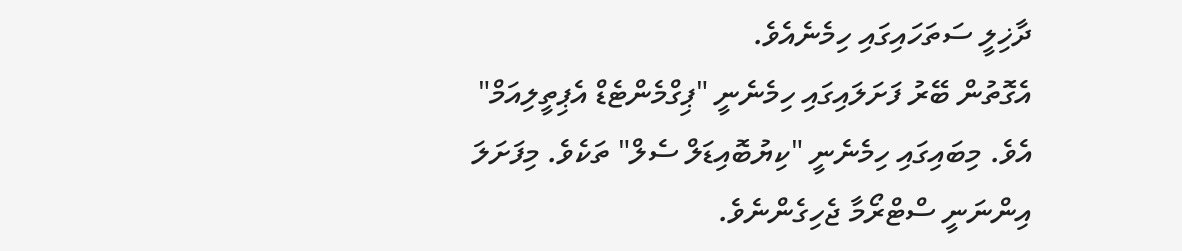ދާޚިލީ ސަތަހައިގައި ހިމެނެއެވެ.
އެގޮތުން ބޭރު ފަށަލައިގައި ހިމެނެނީ "ޕިގްމެންޓެޑް އެޕިތީލިއަމް" އެވެ. މިބައިގައި ހިމެނެނީ "ކިޔުބޮއިޑަލް ސެލް" ތަކެވެ. މިފަށަލަ އިންނަނީ ސްޓްރޯމާ ޖެހިގެންނެވެ.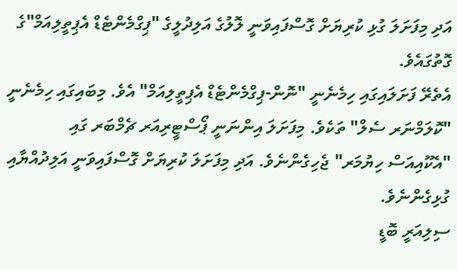އަދި މިފަށަލަ ގުޅި ކުރިޔަށް ގޮސްފައިވަނީ ލޮލުގެ އަލިދުލީގެ "ޕިގްމެންޓެޑް އެޕިތީލިއަމް"ގެ ގޮތުގައެވެ.
އެތެރޭ ފަށަލައިގައި ހިމެނެނީ "ނޮން-ޕިގްމެންޓެޑް އެޕިތީލިއަމް" އެވެ. މިބައިގައި ހިމެނެނީ "ކޮލަމްނަރ ސެލް" ތަކެވެ. މިފަށަލަ އިންނަނީ ޕޯސްޓީރިއަރ ޗެމްބަރ ގައި "އެކޫއިއަސް ހިޔުމަރ" ޖެހިގެންނެވެ. އަދި މިފަށަލަ ކުރިޔަށް ގޮސްފައިވަނީ އަލިދުއްޔާއި ގުޅިގެންނެވެ.
ސިލިއަރީ ބޮޑީ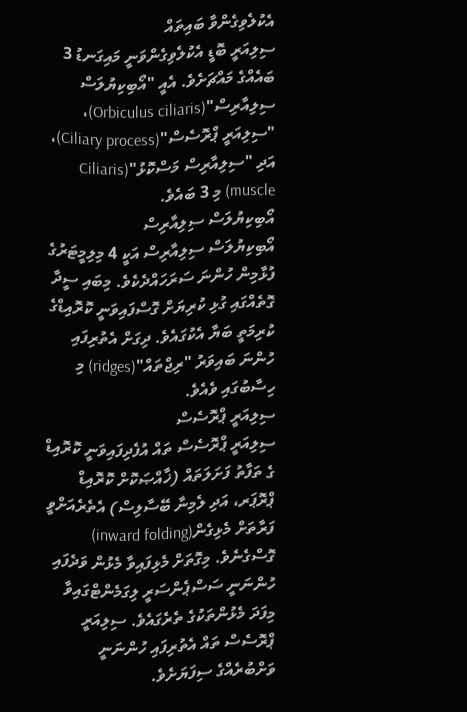އެކުލެވިގެންވާ ބައިތައް
ސިލިއަރީ ބޮޑީ އެކުލެވިގެންވަނީ މައިގަނޑު 3 ބައެއްގެ މައްޗަށެވެ. އެއީ "އޯބިކިޔުލަސް ސިލިއާރިސް"(Orbiculus ciliaris)، "ސިލިއަރީ ޕްރޮސެސް"(Ciliary process)، އަދި "ސިލިއާރިސް މަސްކޮޅު"(Ciliaris muscle) މި 3 ބައެވެ.
އޯބިކިޔުލަސް ސިލިއާރިސް
އޯބިކިޔުލަސް ސިލިއާރިސް އަކީ 4 މިލިމީޓަރުގެ ފުޅާމިން ހުންނަ ސަރަހައްދެކެވެ. މިބައި ސީދާ ގޮތެއްގައި ގުޅި ކުރިޔަށް ގޮސްފައިވަނީ ކޮރޮއިޑްގެ ކުރިމަތީ ބަޔާ އެކުގައެވެ. ދިގަށް އެތުރިފައި ހުންނަ ބައިވަރު "ރިޖްތައް"(ridges) މި ހިސާބުގައި ވެއެވެ.
ސިލިއަރީ ޕްރޮސެސް
ސިލިއަރީ ޕްރޮސެސް ތައް އުފެދިފައިވަނީ ކޮރޮއިޑް ގެ ތަފާތު ފަށަލަތައް (ޚާއްޞަކޮށް ކޮރޮއިޑް ޕްރޮޕަރ، އަދި ލެމިނާ ބޭސާލިސް) އެތެރެއަށްވީ ފަރާތަށް މެޅިގެން(inward folding) ގޮސްގެނެވެ. މިގޮތަށް މެޅިފައިވާ މެޅުން ވަދެފައި ހުންނަނީ ސަސްޕެންސަރީ ލިގަމެންޓްގައިވާ މިފަދަ މެޅުންތަކުގެ ތެރެގައެވެ. ސިލިއަރީ ޕްރޮސެސް ތައް އެތުރިފައި ހުންނަނީ ވަށްބުރެއްގެ ސިފަޔަށެވެ.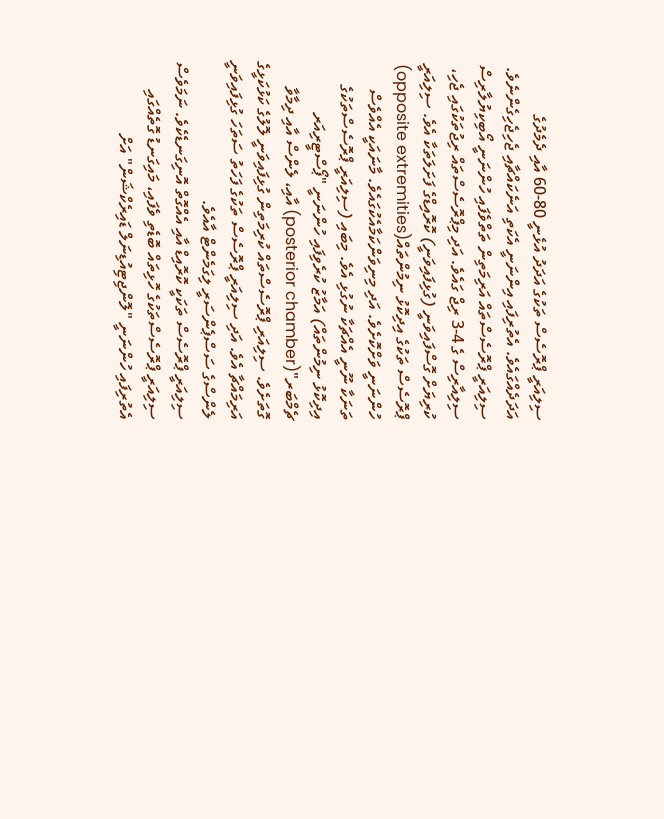ސިލިއަރީ ޕްރޮސެސް ތަކުގެ އަދަދު އުޅެނީ 80-60 އާއި ދެމެދުގެ އަދަދެއްގައެވެ. އެތުރިފައި އިންނަނީ އެކަތި އަނެކައްޗާއި ޖެހިޖެހިގެންނެވެ.
ސިލިއަރީ ޕްރޮސެސްތައް އަރިމަތިން ތަތްވެފައި ހުންނަނީ އޯބިކިޔުލާރިސް ސިލިއާރިސް ގެ 4-3 ރިޖް ގައެވެ. އަދި މިޕްރޮސެސްތައް ރިޖުތަކުގައި ޖެހި، ކުރިޔަށް ގޮސްފައިވަނީ (ގުޅިފައިވަނީ) ކޮރޮއިޑްގެ ފަށަލަތަކާ އެވެ. ސިލިއަރީ ޕްރޮސެސް ތަކުގެ އިދިކޮޅު ނިމުންތައް(opposite extremities) ހުންނަނީ ވަށްކޮށެވެ. އަދި މިނިވަންކަމާއެކުގައެވެ. މާނައަކީ އެއްވެސް ތަނަކާ ނޫނީ އެއްޗަކާ ނުގުޅި އެވެ. މިބައި (ސިލިއަރީ ޕްރޮސެސްތަކުގެ އިދިކޮޅު ނިމުންތައް) އަމާޒު ކުރެވިފައި ހުންނަނީ "ޕޯސްޓީރިއަރ ޗެމްބަރ"(posterior chamber) އާއި، ލެންސް އާއި ދިމާވާ ގޮތަށެވެ. ސިލިއަރި ޕްރޮސެސްތައް ކުރިމަތިން ގުޅިފައިވަނީ ލޮލުގެ ކަޅުކަޅީގެ އަރިމައްޗާ އެވެ. އަދި ސިލިއަރީ ޕްރޮސެސް ތަކުގެ ފަހަތު ސަތަހަ ގުޅިފައިވަނީ ލެންސްގެ ސަސްޕެންސަރީ ލިގަމެންޓް އާއެވެ.
ސިލިއަރީ ޕްރޮސެސް ތަކަކީ ކޮރޮއިޑް އާއި އެއްގޮތް އޮނިގަނޑެކެވެ. ނަމަވެސް ސިލިއަރީ ޕްރޮސެސްތަކުގެ ހޮޅިތައް ބޮޑެތި ވެފައި، މައިގަނޑު ގޮތެއްގައި އެތުރިފައި ހުންނަނީ "ލޮންޖިޓިއުޑިނަލް ޑައިރެކްޝަން" އަށް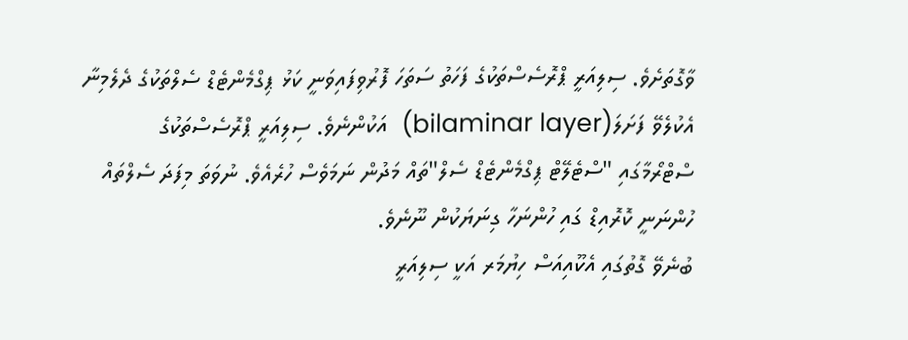ވާގޮތަށެވެ. ސިލިއަރީ ޕްރޮސެސްތަކުގެ ފަހަތު ސަތަހަ ފޮރުވިފައިވަނީ ކަޅު ޕިގްމެންޓެޑް ސެލްތަކުގެ ދެލެމިނާ އެކުލެވޭ ފަށަލަ(bilaminar layer)  އަކުންނެވެ. ސިލިއަރީ ޕްރޮސެސްތަކުގެ ސްޓްރޯމާގައި "ސްޓެލޭޓް ޕިގްމެންޓެޑް ސެލް"ތައް މަދުން ނަމަވެސް ހުރެއެވެ. ނުވަތަ މިފަދަ ސެލްތައް ހުންނަނީ ކޮރޮއިޑް ގައި ހުންނަހާ ގިނަޔަކުން ނޫނެވެ.
ބުނެވޭ ގޮތުގައި އެކޫއިއަސް ހިޔުމަރ އަކީ ސިލިއަރީ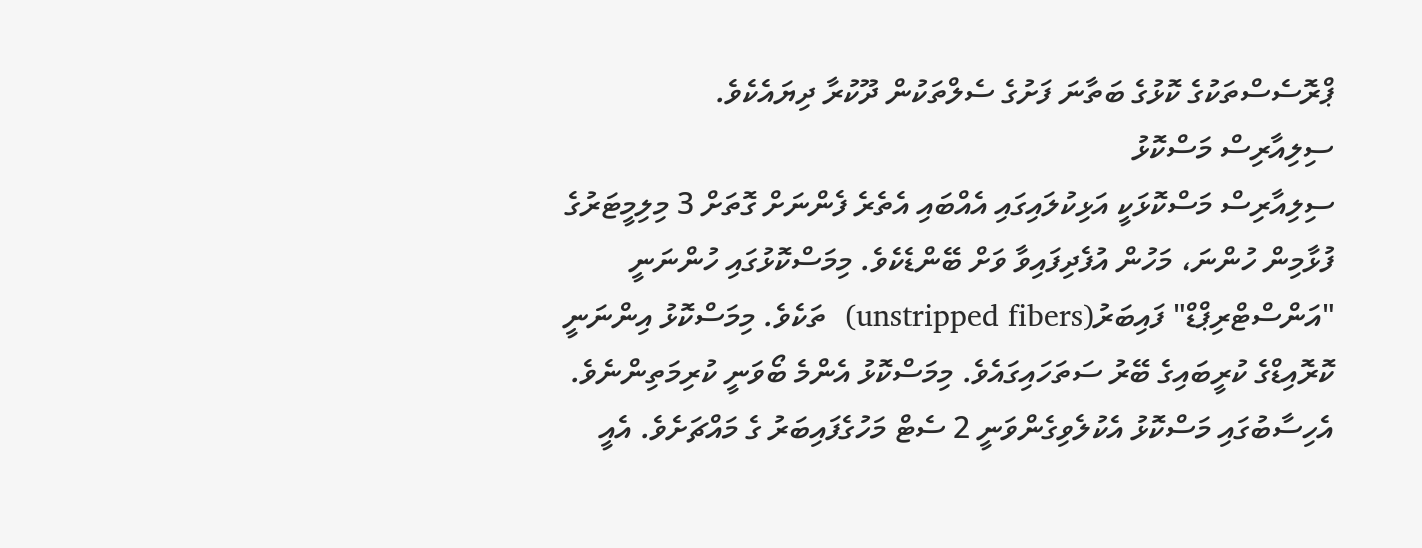ޕްރޮސެސްތަކުގެ ކޮޅުގެ ބަތާނަ ފަށުގެ ސެލްތަކުން ދޫކުރާ ދިޔައެކެވެ.
ސިލިއާރިސް މަސްކޮޅު
ސިލިއާރިސް މަސްކޮޅަކީ އަޅިކުލައިގައި އެއްބައި އެތެރެ ފެންނަށް ގޮތަށް 3 މިލިމީޓަރުގެ ފުޅާމިން ހުންނަ، މަހުން އުފެދިފައިވާ ވަށް ބޭންޑެކެވެ. މިމަސްކޮޅުގައި ހުންނަނީ "އަންސްޓްރިޕްޑް" ފައިބަރު(unstripped fibers)  ތަކެވެ. މިމަސްކޮޅު އިންނަނީ ކޮރޮއިޑްގެ ކުރީބައިގެ ބޭރު ސަތަހައިގައެވެ. މިމަސްކޮޅު އެންމެ ބޯވަނީ ކުރިމަތިންނެވެ. އެހިސާބުގައި މަސްކޮޅު އެކުލެވިގެންވަނީ 2 ސެޓް މަހުގެފައިބަރު ގެ މައްޗަށެވެ. އެއީ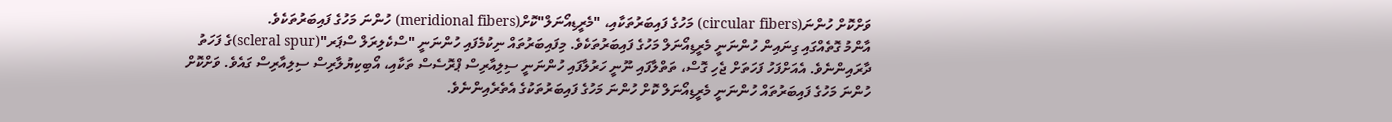ވަށްކޮށް ހުންނަ(circular fibers) މަހުގެ ފައިބަރުތަކާއި، "މެރީޑިއޯނަލް"ކޮށް(meridional fibers) ހުންނަ މަހުގެ ފައިބަރުތަކެވެ.
އާންމު ގޮތެއްގައި ގިނައިން ހުންނަނީ މެރީޑިއޯނަލް މަހުގެ ފައިބަރުތަކެވެ. މިފައިބަރުތައް ނިކުމެފައި ހުންނަނީ "ސްކެލިރަލް ސްޕަރ"(scleral spur)ގެ ފަހަތު ދާރައިންނެވެ. އެއަށްފަހު ފަހަތަށް ޖެހި ގޮސް، ތަތްލާފައި ނޫނީ ހަރުލާފައި ހުންނަނީ ސިލިއާރިސް ޕްރޮސެސް ތަކާއި، އޯބިކިޔުލާރިސް ސިލިއާރިސް ގައެވެ. ވަށްކޮށް ހުންނަ މަހުގެ ފައިބަރުތައް ހުންނަނީ މެރީޑިއޯނަލް ކޮށް ހުންނަ މަހުގެ ފައިބަރުތަކުގެ އެތެރެއިންނެވެ.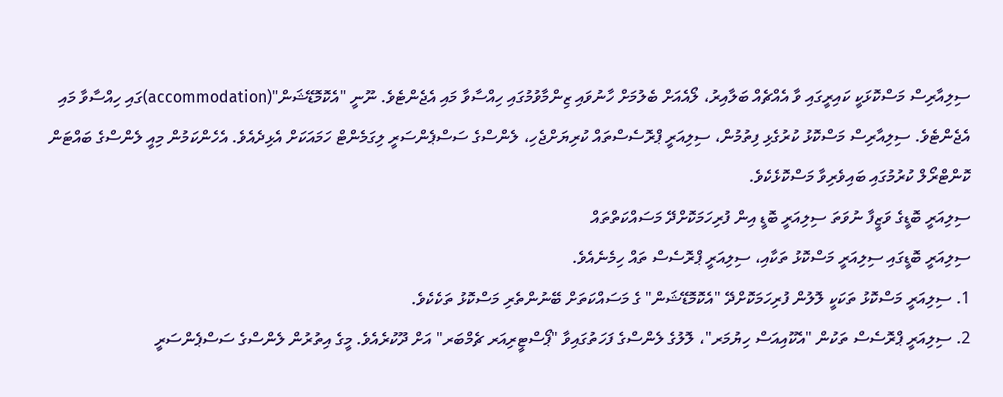ސިލިއާރިސް މަސްކޮޅަކީ ކައިރީގައި ވާ އެއްޗެއް ބަލާއިރު، ލޯއެއަށް ބެލުމަށް ހާނުވައި ޒިންމާވުމުގައި ހިއްސާވާ މައި އެޖެންޓެވެ. ނޫނީ "އެކޮމޮޑޭޝަން"(accommodation)ގައި ހިއްސާވާ މައި އެޖެންޓެވެ. ސިލިއާރިސް މަސްކޮޅު ކުރުގެޅި ފިތުމުން، ސިލިއަރީ ޕްރޮސެސްތައް ކުރިޔަށްޖެހި، ލެންސްގެ ސަސްޕެންސަރީ ލިގަމެންޓް ހަމައަކަށް އެޅިދެއެވެ. އެހެންކަމުން މިއީ ލެންސްގެ ބައްޓަން ކޮންޓްރޯލް ކުރުމުގައި ބައިވެރިވާ މަސްކޮޅެކެވެ.
ސިލިއަރީ ބޮޑީގެ ވަޒީފާ ނުވަތަ ސިލިއަރީ ބޮޑީ އިން ފުރިހަމަކޮށްދޭ މަސައްކަތްތައް
ސިލިއަރީ ބޮޑީގައި ސިލިއަރީ މަސްކޮޅު ތަކާއި، ސިލިއަރީ ޕްރޮސެސް ތައް ހިމެނެއެވެ.
1. ސިލިއަރީ މަސްކޮޅު ތަކަކީ ލޮލުން ފުރިހަމަކޮށްދޭ "އެކޮމޮޑޭޝަން" ގެ މަސައްކަތަށް ބޭނުންތެރި މަސްކޮޅު ތަކެކެވެ.
2. ސިލިއަރީ ޕްރޮސެސް ތަކުން "އެކޫއިއަސް ހިޔުމަރ"، ލޮލުގެ ލެންސްގެ ފަހަތުގައިވާ "ޕޯސްޓީރިއަރ ޗެމްބަރ" އަށް ދޫކުރެއެވެ. މީގެ އިތުރުން ލެންސްގެ ސަސްޕެންސަރީ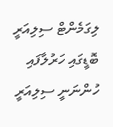ލިގަމެންޓް ސިލިއަރީ ބޮޑީގައި ހަރުލާފައި ހުންނަނީ ސިލިއަރީ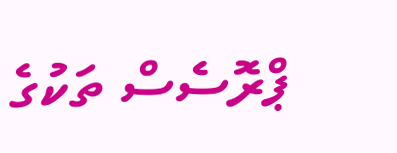ޕްރޮސެސް ތަކުގެ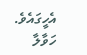އެހީގައެވެ.
ހަވާލާ